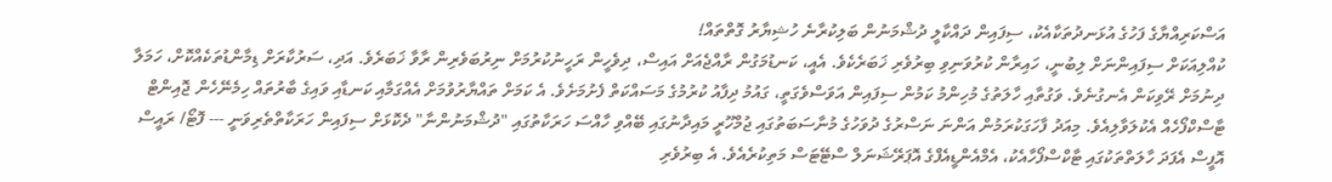އަސްކަރިއްޔާގެ ފަހުގެ އުޅަނދުތަކާއެކު، ސިފައިން ދައްކާލީ ދުޝްމަނުން ބަލިކުރާނެ ހުޝިޔާރު ގޮތްތައް!
ކުއްލިއަކަށް ސިފައިންނަށް ލިބުނީ، ހައިރާން ކުރުވަނިވި ބިރުވެރި ޚަބަރެކެވެ. އެއީ، ކަނޑުމަގުން ރާއްޖެއަށް އައިސް، ދިވެހީން ރަހީނުކުރުމަށް ނިރުބަވެރިން ރާވާ ޚަބަރެވެ. އަދި، ސަރުކާރަށް ޑިމާންޑުތަކެއްކޮށް، ހަމަލާ ދިނުމަށް ރޭވިކަން އެނގުނެވެ. ވަގުތާއި ހާލަތުގެ މުހިންމު ކަމުން ސިފައިން އަވަސްވެގަތީ، ގައުމު ދިފާއު ކުރުމުގެ މަސައްކަތް ފެށުމަށެވެ. އެ ކަމަށް ތައްޔާރުވުމަށް އެއްގަމާއި ކަނޑާއި ވައިގެ ބާރުތައް ހިމެނޭހެން ޖޮއިންޓް ޓާސްކްފޯހެއް އެކުލަވާލިއެވެ. މިއަދު ފާހަގަކުރަމުން އަންނަ ނަސްރުގެ ދުވަހުގެ މުނާސަބަތުގައި ޖުމްހޫރީ މައިދާނުގައި ބޭއްވި ހާއްސަ ހަރަކާތުގައި "ދުޝްމަނުންނާ" ދެކޮޅަށް ސިފައިން ހަރަކާތްތެރިވަނީ --- ފޮޓޯ/ ރައީސް އޮފީސް އެފަދަ ހާލަތްތަކުގައި ޓާކްސްފޯހާއެކު، އެމްއެންޑީއެފްގެ އޮޕަރޭޝަނަލް ސްޓޭޓަސް މަތިކުރެއެވެ. އެ ބިރުވެރި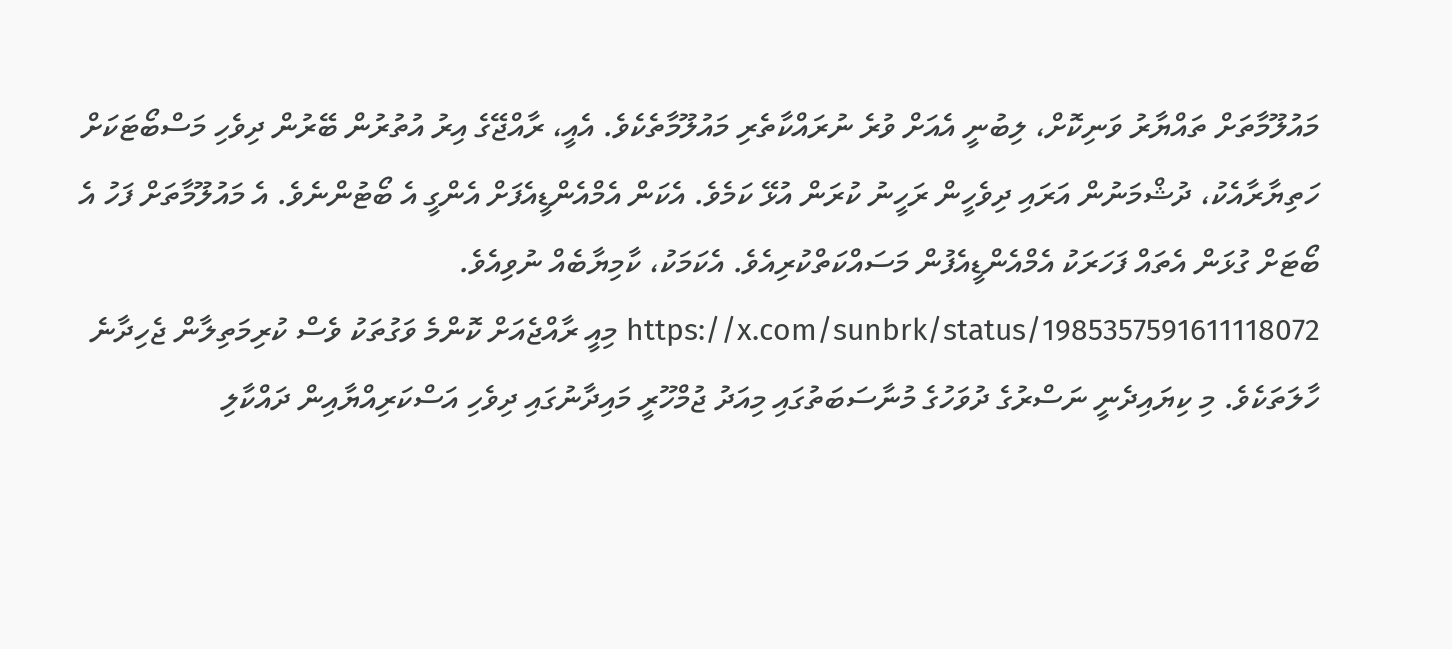މައުލޫމާތަށް ތައްޔާރު ވަނިކޮށް، ލިބުނީ އެއަށް ވުރެ ނުރައްކާތެރި މައުލޫމާތެކެވެ. އެއީ، ރާއްޖޭގެ އިރު އުތުރުން ބޭރުން ދިވެހި މަސްބޯޓަކަށް ހަތިޔާރާއެކު، ދުޝްމަނުން އަރައި ދިވެހީން ރަހީނު ކުރަން އުޅޭ ކަމެވެ. އެކަން އެމްއެންޑީއެފަށް އެންގީ އެ ބޯޓުންނެވެ. އެ މައުލޫމާތަށް ފަހު އެ ބޯޓަށް ގުޅަން އެތައް ފަހަރަކު އެމްއެންޑީއެފުން މަސައްކަތްކުރިއެވެ. އެކަމަކު، ކާމިޔާބެއް ނުވިއެވެ. https://x.com/sunbrk/status/1985357591611118072 މިއީ ރާއްޖެއަށް ކޮންމެ ވަގުތަކު ވެސް ކުރިމަތިލާން ޖެހިދާނެ ހާލަތަކެވެ. މި ކިޔައިދެނީ ނަސްރުގެ ދުވަހުގެ މުނާސަބަތުގައި މިއަދު ޖުމްހޫރީ މައިދާނުގައި ދިވެހި އަސްކަރިއްޔާއިން ދައްކާލި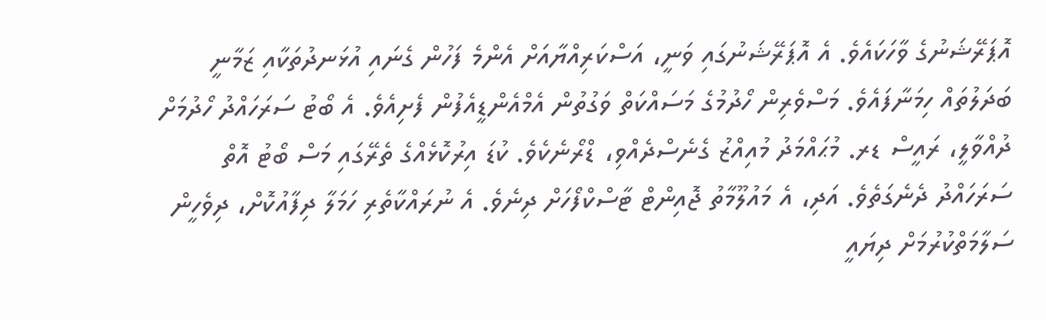އޮޕަރޭޝަނުގެ ވާހަކައެވެ. އެ އޮޕަރޭޝަނުގައި ވަނީ، އަސްކަރިއްޔާއަށް އެންމެ ފަހުން ގެނައި އުޅަނދުތަކާއި ޒަމާނީ ބަދަލުތައް ހިމަނާފައެވެ. މަސްވެރިން ހޯދުމުގެ މަސައްކަތް ވަގުތުން އެމްއެންޑީއެފުން ފެށިއެވެ. އެ ބޯޓު ސަރަހައްދު ހޯދުމަށް ދުއްވާލީ، ރައީސް ޑރ. މުޙައްމަދު މުއިއްޒު ގެނެސްދެއްވި، ޑްރޯނެކެވެ. ކުޑަ އިރުކޮޅެއްގެ ތެރޭގައި މަސް ބޯޓު އޮތް ސަރަހައްދު ދެނެގަތެވެ. އަދި، އެ މައުލޫމާތު ޖޮއިންޓް ޓާސްކްފޯހަށް ދިނެވެ. އެ ނުރައްކާތެރި ހަމަލާ ދިފާއުކޮށް، ދިވެހީން ސަލާމަތްކުރުމަށް ދިޔައީ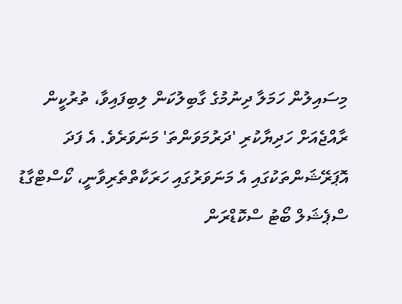މިސައިލުން ހަމަލާ ދިނުމުގެ ގާބިލުކަން ލިބިފައިވާ، ތުރުކީން ރާއްޖެއަށް ހަދިޔާކުރި 'ދަރުމަވަންތަ' މަނަވަރެވެ. އެ ފަދަ އޮޕަރޭޝަންތަކުގައި އެ މަނަވަރުގައި ހަރަކާތްތެރިވާނީ، ކޯސްޓްގާޑު ސްޕެޝަލް ބޯޓު ސްކޮޑްރަން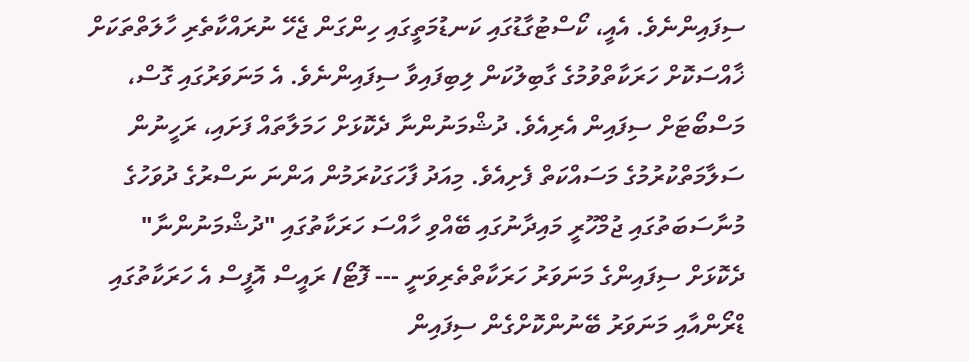ސިފައިންނެވެ. އެއީ، ކޯސްޓުގާޑުގައި ކަނޑުމަތީގައި ހިންގަން ޖެހޭ ނުރައްކާތެރި ހާލަތްތަކަށް ޚާއްސަކޮށް ހަރަކާތްވުމުގެ ގާބިލުކަން ލިބިފައިވާ ސިފައިންނެވެ. އެ މަނަވަރުގައި ގޮސް، މަސްބޯޓަށް ސިފައިން އެރިއެވެ. ދުޝްމަނުންނާ ދެކޮޅަށް ހަމަލާތައް ފަށައި، ރަހީނުން ސަލާމަތްކުރުމުގެ މަސައްކަތް ފެށިއެވެ. މިއަދު ފާހަގަކުރަމުން އަންނަ ނަސްރުގެ ދުވަހުގެ މުނާސަބަތުގައި ޖުމްހޫރީ މައިދާނުގައި ބޭއްވި ހާއްސަ ހަރަކާތުގައި "ދުޝްމަނުންނާ" ދެކޮޅަށް ސިފައިންގެ މަނަވަރު ހަރަކާތްތެރިވަނީ --- ފޮޓޯ/ ރައީސް އޮފީސް އެ ހަރަކާތުގައި ޑްރޯންއާއި މަނަވަރު ބޭނުންކޮށްގެން ސިފައިން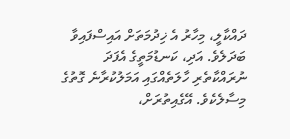ދައްކާލީ، މިހާރު އެ ޚިދުމަތަށް އައިސްފައިވާ ބަދަލެވެ. އަދި، ކަނޑުމަތީގެ އެފަދަ ނުރައްކާތެރި ހާލަތެއްގައި އަމަލުކުރާނެ ގޮތުގެ މިސާލެކެވެ. އޭގެއިތުރަށް،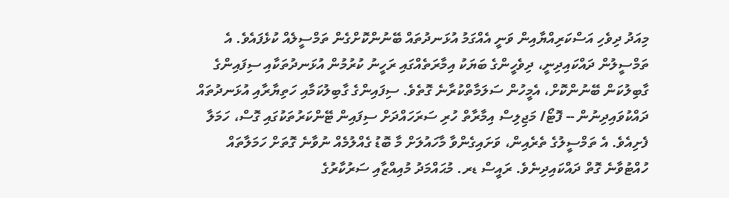މިއަދު ދިވެހި އަސްކަރިއްޔާއިން ވަނީ އެއްގަމު އުޅަނދުތައް ބޭނުންކޮށްގެން ތަމްސީލެއް ކުޅެފައެވެ. އެ ތަމްސީލުން ދައްކައިދިނީ، ދިވެހީންގެ ބަޔަކު އިމާރަތެއްގައި ރަހީނު ކުރުމުން އުޅަނދުތަކާއި ސިފައިންގެ ގާބިލުކަން ބޭނުންކޮށް، އެމީހުން ސަލަމާތްކުރާނެ ގޮތެވެ. ސިފައިންގެ ގާބިލުކަމާއި ހަތިޔާރާއި އުޅަނދުތައް ދައްކުވައިދިނުން -- ފޮޓޯ/ މަޖިލިސް އިމާރާތް ހުރި ސަރަހައްދަށް ސިފައިން ޓޭންކަރުތަކުގައި ގޮސް، ހަމަލާ ފެށިއެވެ. އެ ތަމްސީލުގެ ތެރެއިން، ވަށައިގެންވާ މާހައުލަށް މާ ބޮޑު ގެއްލުމެއް ނުވާނެ ގޮތަށް ހަމަލާތައް ހުއްޓުވާނެ ގޮތް ދައްކައިދިނެވެ. ރައީސް ޑރ. މުޙައްމަދު މުއިއްޒާއި ސަރުކާރުގެ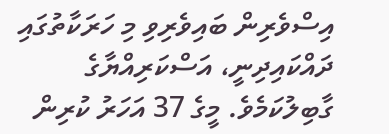އިސްވެރިން ބައިވެރިވި މި ހަރަކާތުގައި ދައްކައިދިނީ، އަސްކަރިއްޔާގެ ގާބިލުކަމެވެ. މީގެ 37 އަހަރު ކުރިން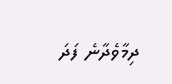ދިމާވެދާނެ ފަދަ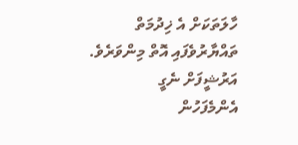ހާލަތަކަށް އެ ޚިދުމަތް ތައްޔާރުވެފައި އޮތް މިންވަރެވެ.
އަރުޝީފަށް ނެގީ
އެންމެފަހުން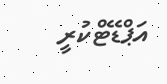އަޕްޑޭޓްކުރީ